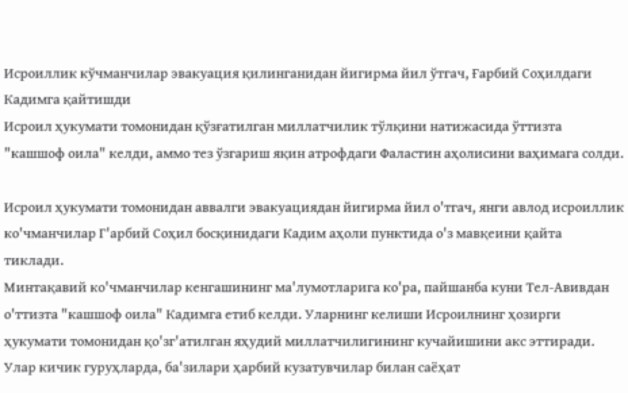Исроиллик кўчманчилар эвакуация қилинганидан йигирма йил ўтгач, Ғарбий Соҳилдаги Кадимга қайтишди
Исроил ҳукумати томонидан қўзғатилган миллатчилик тўлқини натижасида ўттизта "кашшоф оила" келди, аммо тез ўзгариш яқин атрофдаги Фаластин аҳолисини ваҳимага солди.

Исроил ҳукумати томонидан аввалги эвакуациядан йигирма йил о'тгач, янги авлод исроиллик ко'чманчилар Г'арбий Соҳил босқинидаги Кадим аҳоли пунктида о'з мавқеини қайта тиклади.
Минтақавий ко'чманчилар кенгашининг ма'лумотларига ко'ра, пайшанба куни Тел-Авивдан о'ттизта "кашшоф оила" Кадимга етиб келди. Уларнинг келиши Исроилнинг ҳозирги ҳукумати томонидан қо'зг'атилган яҳудий миллатчилигининг кучайишини акс эттиради. Улар кичик гуруҳларда, ба'зилари ҳарбий кузатувчилар билан саёҳат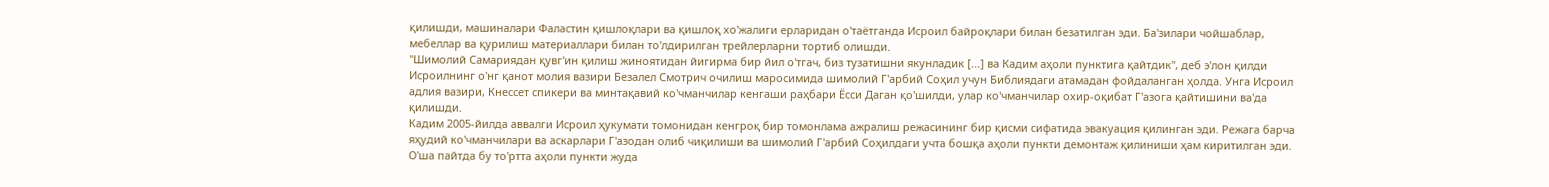қилишди, машиналари Фаластин қишлоқлари ва қишлоқ хо'жалиги ерларидан о'таётганда Исроил байроқлари билан безатилган эди. Ба'зилари чойшаблар, мебеллар ва қурилиш материаллари билан то'лдирилган трейлерларни тортиб олишди.
"Шимолий Самариядан қувг'ин қилиш жиноятидан йигирма бир йил о'тгач, биз тузатишни якунладик [...] ва Кадим аҳоли пунктига қайтдик", деб э'лон қилди Исроилнинг о'нг қанот молия вазири Безалел Смотрич очилиш маросимида шимолий Г'арбий Соҳил учун Библиядаги атамадан фойдаланган ҳолда. Унга Исроил адлия вазири, Кнессет спикери ва минтақавий ко'чманчилар кенгаши раҳбари Ёсси Даган қо'шилди, улар ко'чманчилар охир-оқибат Г'азога қайтишини ва'да қилишди.
Кадим 2005-йилда аввалги Исроил ҳукумати томонидан кенгроқ бир томонлама ажралиш режасининг бир қисми сифатида эвакуация қилинган эди. Режага барча яҳудий ко'чманчилари ва аскарлари Г'азодан олиб чиқилиши ва шимолий Г'арбий Соҳилдаги учта бошқа аҳоли пункти демонтаж қилиниши ҳам киритилган эди. О'ша пайтда бу то'ртта аҳоли пункти жуда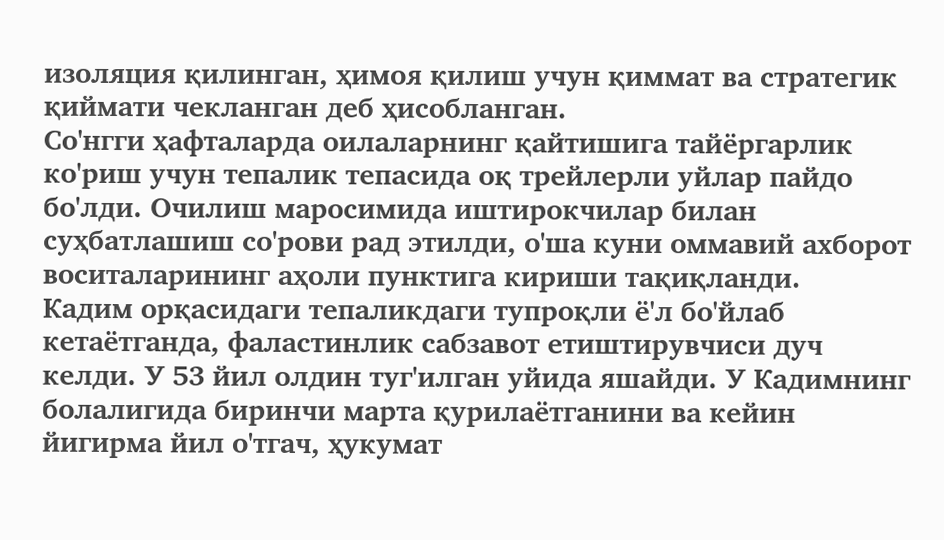изоляция қилинган, ҳимоя қилиш учун қиммат ва стратегик қиймати чекланган деб ҳисобланган.
Со'нгги ҳафталарда оилаларнинг қайтишига тайёргарлик ко'риш учун тепалик тепасида оқ трейлерли уйлар пайдо бо'лди. Очилиш маросимида иштирокчилар билан суҳбатлашиш со'рови рад этилди, о'ша куни оммавий ахборот воситаларининг аҳоли пунктига кириши тақиқланди.
Кадим орқасидаги тепаликдаги тупроқли ё'л бо'йлаб кетаётганда, фаластинлик сабзавот етиштирувчиси дуч келди. У 53 йил олдин туг'илган уйида яшайди. У Кадимнинг болалигида биринчи марта қурилаётганини ва кейин йигирма йил о'тгач, ҳукумат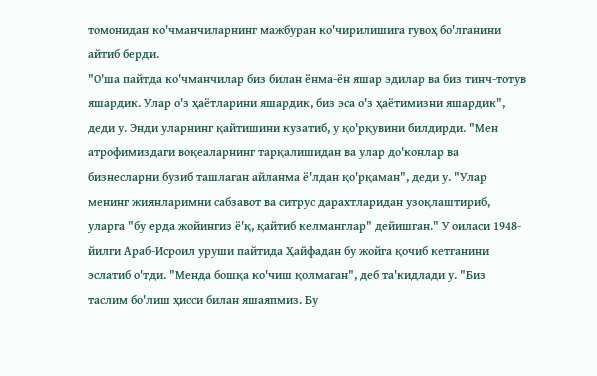томонидан ко'чманчиларнинг мажбуран ко'чирилишига гувоҳ бо'лганини айтиб берди.
"О'ша пайтда ко'чманчилар биз билан ёнма-ён яшар эдилар ва биз тинч-тотув яшардик. Улар о'з ҳаётларини яшардик, биз эса о'з ҳаётимизни яшардик", деди у. Энди уларнинг қайтишини кузатиб, у қо'рқувини билдирди. "Мен атрофимиздаги воқеаларнинг тарқалишидан ва улар до'конлар ва бизнесларни бузиб ташлаган айланма ё'лдан қо'рқаман", деди у. "Улар менинг жиянларимни сабзавот ва ситрус дарахтларидан узоқлаштириб, уларга "бу ерда жойингиз ё'қ, қайтиб келманглар" дейишган." У оиласи 1948-йилги Араб-Исроил уруши пайтида Ҳайфадан бу жойга қочиб кетганини эслатиб о'тди. "Менда бошқа ко'чиш қолмаган", деб та'кидлади у. "Биз таслим бо'лиш ҳисси билан яшаяпмиз. Бу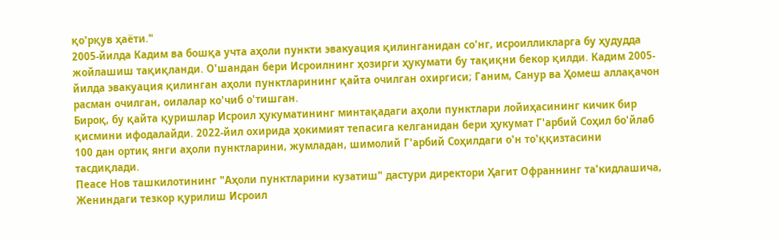қо'рқув ҳаёти."
2005-йилда Кадим ва бошқа учта аҳоли пункти эвакуация қилинганидан со'нг, исроилликларга бу ҳудудда жойлашиш тақиқланди. О'шандан бери Исроилнинг ҳозирги ҳукумати бу тақиқни бекор қилди. Кадим 2005-йилда эвакуация қилинган аҳоли пунктларининг қайта очилган охиргиси; Ганим, Санур ва Ҳомеш аллақачон расман очилган, оилалар ко'чиб о'тишган.
Бироқ, бу қайта қуришлар Исроил ҳукуматининг минтақадаги аҳоли пунктлари лойиҳасининг кичик бир қисмини ифодалайди. 2022-йил охирида ҳокимият тепасига келганидан бери ҳукумат Г'арбий Соҳил бо'йлаб 100 дан ортиқ янги аҳоли пунктларини, жумладан, шимолий Г'арбий Соҳилдаги о'н то'ққизтасини тасдиқлади.
Пеасе Нов ташкилотининг "Аҳоли пунктларини кузатиш" дастури директори Ҳагит Офраннинг та'кидлашича, Жениндаги тезкор қурилиш Исроил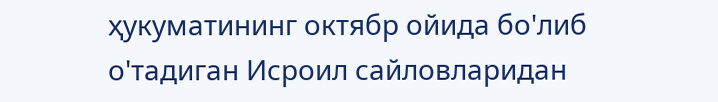ҳукуматининг октябр ойида бо'либ о'тадиган Исроил сайловларидан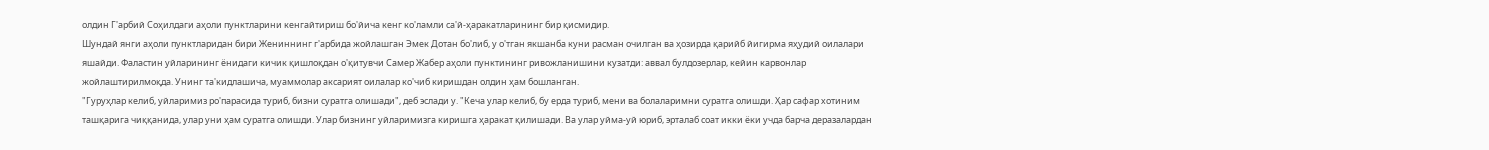олдин Г'арбий Соҳилдаги аҳоли пунктларини кенгайтириш бо'йича кенг ко'ламли са'й-ҳаракатларининг бир қисмидир.
Шундай янги аҳоли пунктларидан бири Жениннинг г'арбида жойлашган Эмек Дотан бо'либ, у о'тган якшанба куни расман очилган ва ҳозирда қарийб йигирма яҳудий оилалари яшайди. Фаластин уйларининг ёнидаги кичик қишлоқдан о'қитувчи Самер Жабер аҳоли пунктининг ривожланишини кузатди: аввал булдозерлар, кейин карвонлар жойлаштирилмоқда. Унинг та'кидлашича, муаммолар аксарият оилалар ко'чиб киришдан олдин ҳам бошланган.
"Гуруҳлар келиб, уйларимиз ро'парасида туриб, бизни суратга олишади", деб эслади у. "Кеча улар келиб, бу ерда туриб, мени ва болаларимни суратга олишди. Ҳар сафар хотиним ташқарига чиққанида, улар уни ҳам суратга олишди. Улар бизнинг уйларимизга киришга ҳаракат қилишади. Ва улар уйма-уй юриб, эрталаб соат икки ёки учда барча деразалардан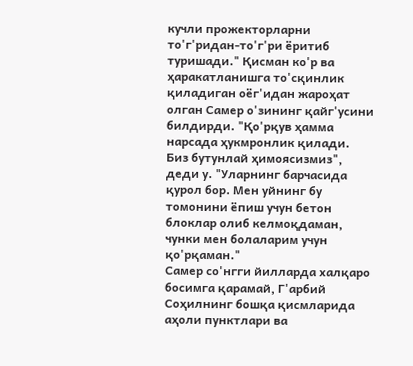кучли прожекторларни то'г'ридан-то'г'ри ёритиб туришади." Қисман ко'р ва ҳаракатланишга то'сқинлик қиладиган оёг'идан жароҳат олган Самер о'зининг қайг'усини билдирди. "Қо'рқув ҳамма нарсада ҳукмронлик қилади. Биз бутунлай ҳимоясизмиз", деди у. "Уларнинг барчасида қурол бор. Мен уйнинг бу томонини ёпиш учун бетон блоклар олиб келмоқдаман, чунки мен болаларим учун қо'рқаман."
Самер со'нгги йилларда халқаро босимга қарамай, Г'арбий Соҳилнинг бошқа қисмларида аҳоли пунктлари ва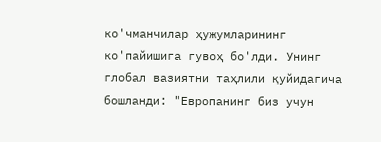ко'чманчилар ҳужумларининг ко'пайишига гувоҳ бо'лди. Унинг глобал вазиятни таҳлили қуйидагича бошланди: "Европанинг биз учун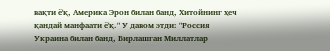вақти ё'қ, Америка Эрон билан банд, Хитойнинг ҳеч қандай манфаати ё'қ." У давом этди: "Россия Украина билан банд, Бирлашган Миллатлар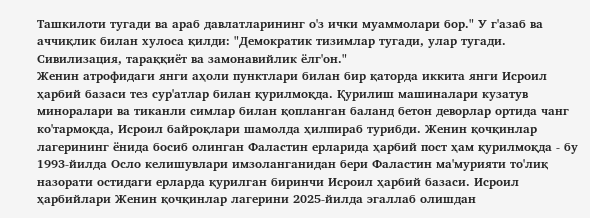Ташкилоти тугади ва араб давлатларининг о'з ички муаммолари бор." У г'азаб ва аччиқлик билан хулоса қилди: "Демократик тизимлар тугади, улар тугади. Сивилизация, тараққиёт ва замонавийлик ёлг'он."
Женин атрофидаги янги аҳоли пунктлари билан бир қаторда иккита янги Исроил ҳарбий базаси тез сур'атлар билан қурилмоқда. Қурилиш машиналари кузатув миноралари ва тиканли симлар билан қопланган баланд бетон деворлар ортида чанг ко'тармоқда, Исроил байроқлари шамолда ҳилпираб турибди. Женин қочқинлар лагерининг ёнида босиб олинган Фаластин ерларида ҳарбий пост ҳам қурилмоқда - бу 1993-йилда Осло келишувлари имзоланганидан бери Фаластин ма'мурияти то'лиқ назорати остидаги ерларда қурилган биринчи Исроил ҳарбий базаси. Исроил ҳарбийлари Женин қочқинлар лагерини 2025-йилда эгаллаб олишдан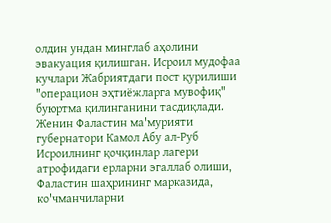олдин ундан минглаб аҳолини эвакуация қилишган. Исроил мудофаа кучлари Жабриятдаги пост қурилиши "операцион эҳтиёжларга мувофиқ" буюртма қилинганини тасдиқлади.
Женин Фаластин ма'мурияти губернатори Камол Абу ал-Руб Исроилнинг қочқинлар лагери атрофидаги ерларни эгаллаб олиши, Фаластин шаҳрининг марказида, ко'чманчиларни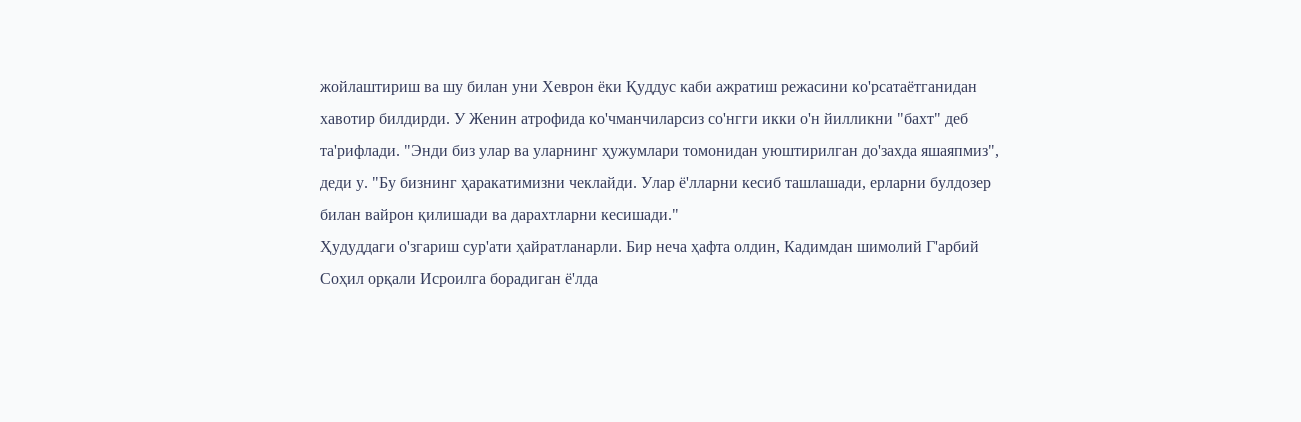жойлаштириш ва шу билан уни Хеврон ёки Қуддус каби ажратиш режасини ко'рсатаётганидан хавотир билдирди. У Женин атрофида ко'чманчиларсиз со'нгги икки о'н йилликни "бахт" деб та'рифлади. "Энди биз улар ва уларнинг ҳужумлари томонидан уюштирилган до'захда яшаяпмиз", деди у. "Бу бизнинг ҳаракатимизни чеклайди. Улар ё'лларни кесиб ташлашади, ерларни булдозер билан вайрон қилишади ва дарахтларни кесишади."
Ҳудуддаги о'згариш сур'ати ҳайратланарли. Бир неча ҳафта олдин, Кадимдан шимолий Г'арбий Соҳил орқали Исроилга борадиган ё'лда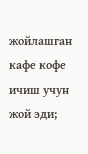жойлашган кафе кофе ичиш учун жой эди;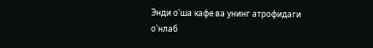Энди о'ша кафе ва унинг атрофидаги о'нлаб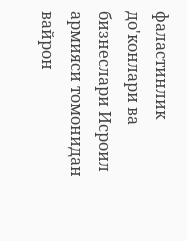фаластинлик до'конлари ва бизнеслари Исроил армияси томонидан вайрон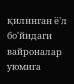қилинган ё'л бо'йидаги вайроналар уюмига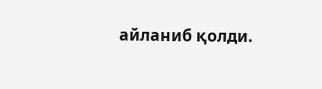айланиб қолди.